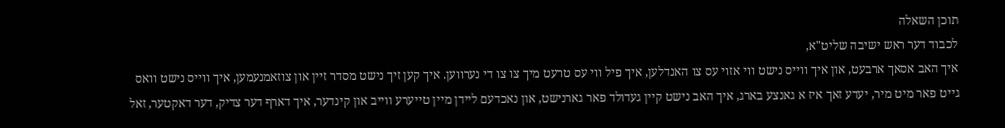תוכן השאלה
לכבוד דער ראש ישיבה שליט"א,
איך האב אסאך ארבעט, און איך ווייס נישט ווי אזוי עס צו האנדלען, איך פיל ווי עס טרעט מיך צו צו די נערווען. איך קען זיך נישט מסדר זיין און צוזאמנעמען, איך ווייס נישט וואס גייט פאר מיט מיר, יעדע זאך איז א גאנצע בארג, איך האב נישט קיין געדולד פאר גארנישט, און נאכדעם ליידן מיין טייערע ווייב און קינדער, איך דארף דער צדיק, דער דאקטער, זאל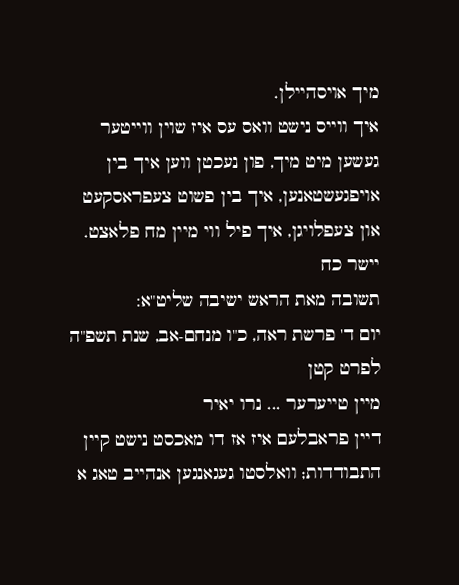מיך אויסהיילן.
איך ווייס נישט וואס עס איז שוין ווייטער געשען מיט מיך, פון נעכטן ווען איך בין אויפגעשטאנען, איך בין פשוט צעפראסקעט און צעפלויגן, איך פיל ווי מיין מח פלאצט.
יישר כח
תשובה מאת הראש ישיבה שליט"א:
יום ד' פרשת ראה, כ"ו מנחם-אב, שנת תשפ"ה לפרט קטן
מיין טייערער ... נרו יאיר
דיין פראבלעם איז אז דו מאכסט נישט קיין התבודדות; וואלסטו געגאנגען אנהייב טאג א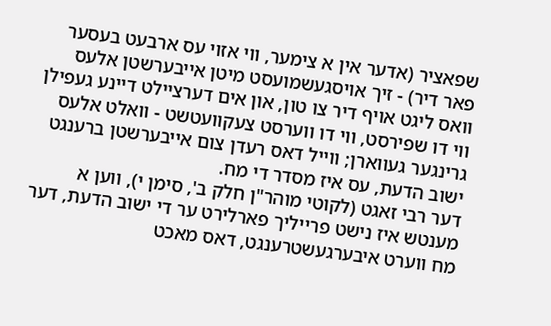שפאציר (אדער אין א צימער, ווי אזוי עס ארבעט בעסער פאר דיר) - זיך אויסגעשמועסט מיטן אייבערשטן אלעס וואס ליגט אויף דיר צו טון, און אים דערציילט דיינע געפילן ווי דו שפירסט, ווי דו ווערסט צעקוועטשט - וואלט אלעס גרינגער געווארן; ווייל דאס רעדן צום אייבערשטן ברענגט ישוב הדעת, עס איז מסדר די מח.
דער רבי זאגט (לקוטי מוהר"ן חלק ב', סימן י), ווען א מענטש איז נישט פרייליך פארלירט ער די ישוב הדעת, דער מח ווערט איבערגעשטרענגט, דאס מאכט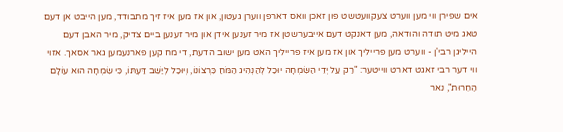אים שפירן ווי מען ווערט צעקוועטשט פון זאכן וואס דארפן ווערן געטון, און אז מען איז זיך מתבודד, מען הייבט אן דעם טאג מיט תודה והודאה, מען דאנקט דעם אייבערשטן אז מיר זענען אידן און מיר זענען ביים צדיק, מיר האבן דעם הייליגן רבי'ן - ווערט מען פרייליך און אז מען איז פרייליך האט מען ישוב הדעת, די מח קען פארנעמען גאר אסאך. אזוי ווי דער רבי זאגט דארט ווייטער: "רַק עַל יְדֵי הַשִּׂמְחָה יוּכַל לְהַנְהִיג הַמֹּחַ כִּרְצוֹנוֹ, וְיוּכַל לְיַשֵּׁב דַּעְתּוֹ, כִּי שִׂמְחָה הוּא עוֹלָם הַחֵרוּת", נאר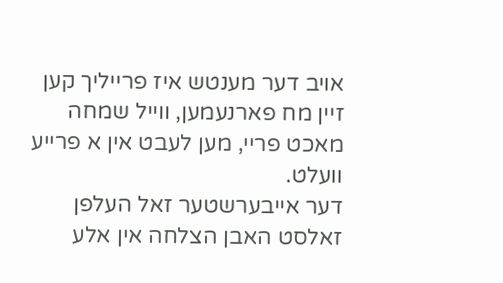אויב דער מענטש איז פרייליך קען זיין מח פארנעמען, ווייל שמחה מאכט פריי, מען לעבט אין א פרייע וועלט.
דער אייבערשטער זאל העלפן זאלסט האבן הצלחה אין אלע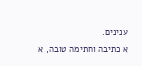ענינים.
א כתיבה וחתימה טובה, א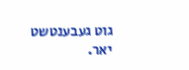גוט געבענטשט יאר.